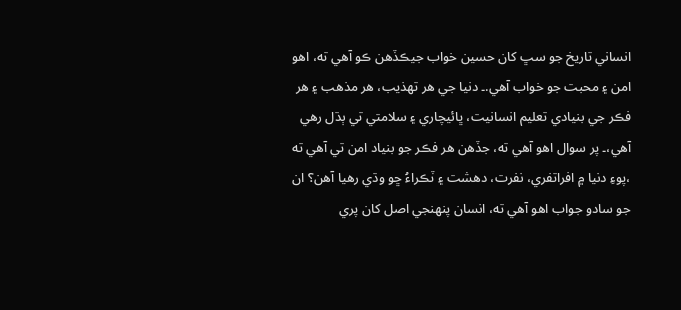انساني تاريخ جو سڀ کان حسين خواب جيڪڏهن ڪو آهي ته، اهو امن ۽ محبت جو خواب آهي.۔ دنيا جي هر تهذيب، هر مذهب ۽ هر فڪر جي بنيادي تعليم انسانيت، ڀائيچاري ۽ سلامتي تي ٻڌل رهي آهي،۔ پر سوال اهو آهي ته، جڏهن هر فڪر جو بنياد امن تي آهي ته ،پوءِ دنيا ۾ افراتفري، نفرت، دهشت ۽ ٽڪراءُ ڇو وڌي رهيا آهن؟ ان جو سادو جواب اهو آهي ته، انسان پنهنجي اصل کان پري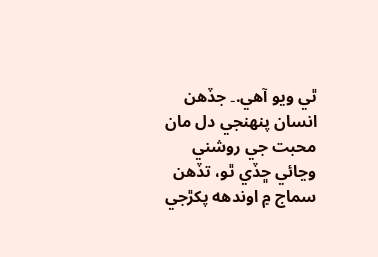ٿي ويو آهي.۔ جڏهن انسان پنهنجي دل مان محبت جي روشني وڃائي ڇڏي ٿو، تڏهن سماج ۾ اوندهه پکڙجي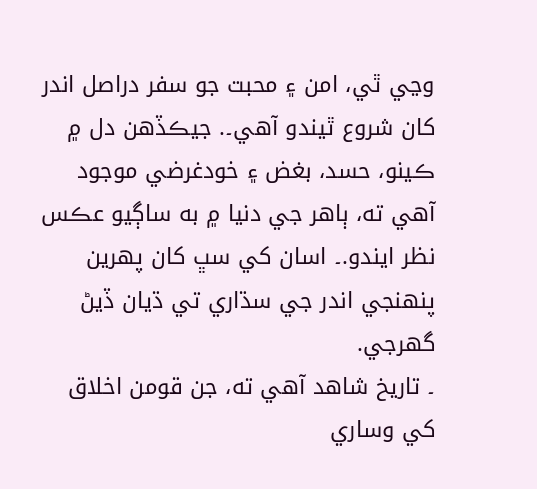وڃي ٿي، امن ۽ محبت جو سفر دراصل اندر کان شروع ٿيندو آهي۔. جيڪڏهن دل ۾ ڪينو، حسد، بغض ۽ خودغرضي موجود آهي ته، ٻاهر جي دنيا ۾ به ساڳيو عڪس نظر ايندو.۔ اسان کي سڀ کان پهرين پنهنجي اندر جي سڌاري تي ڌيان ڏيڻ گهرجي.
۔ تاريخ شاهد آهي ته، جن قومن اخلاق کي وساري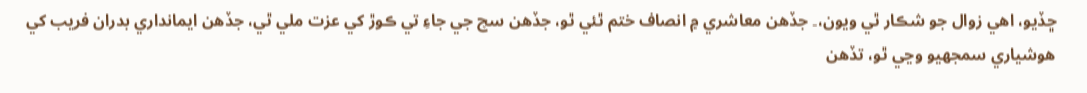ڇڏيو، اهي زوال جو شڪار ٿي ويون،۔ جڏهن معاشري ۾ انصاف ختم ٿئي ٿو، جڏهن سچ جي جاءِ تي ڪوڙ کي عزت ملي ٿي، جڏهن ايمانداري بدران فريب کي هوشياري سمجھيو وڃي ٿو، تڏهن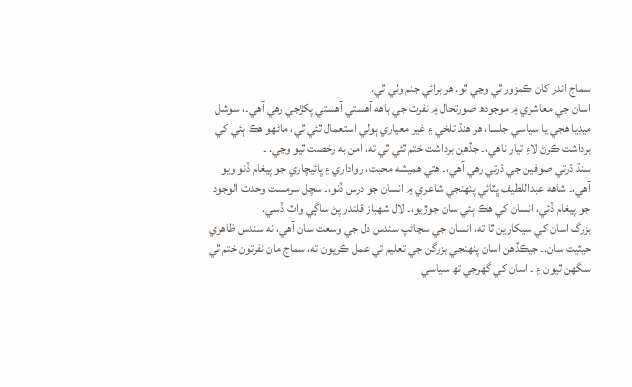سماج اندر کان ڪمزور ٿي وڃي ٿو. ھر برائي جنم وٺي ٿي.
اسان جي معاشري ۾ موجودھ صورتحال ۾ نفرت جي باهه آهستي آهستي پکڙجي رهي آهي۔، سوشل ميڊيا هجي يا سياسي جلسا، هر هنڌ تلخي ۽ غير معياري ٻولي استعمال ٿئي ٿي، ماڻهو هڪ ٻئي کي برداشت ڪرڻ لاءِ تيار ناهي،۔ جڏهن برداشت ختم ٿئي ٿي ته، امن به رخصت ٿيو وڃي. ۔
سنڌ ڌرتي صوفين جي ڌرتي رهي آهي،۔ هتي هميشه محبت، رواداري ۽ ڀائيچاري جو پيغام ڏنو ويو آهي،۔ شاهه عبداللطيف ڀٽائي پنهنجي شاعري ۾ انسان جو درس ڏنو،۔ سچل سرمست وحدت الوجود جو پيغام ڏئي، انسان کي هڪ ٻئي سان جوڙيو،۔ لال شهباز قلندر پڻ ساڳي واٽ ڏسي.
بزرگ اسان کي سيکارين ٿا ته، انسان جي سڃاڻپ سندس دل جي وسعت سان آهي، نه سندس ظاهري حيثيت سان.۔ جيڪڏهن اسان پنهنجي بزرگن جي تعليم تي عمل ڪريون ته، سماج مان نفرتون ختم ٿي سگهن ٿيون ۽ ۔ اسان کي گھرجي تھ سياسي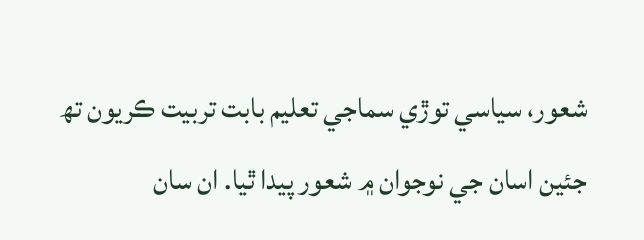شعور، سياسي توڙي سماجي تعليم بابت تربيت ڪريون تھ جئين اسان جي نوجوان ۾ شعور پيدا ٿيا. ان سان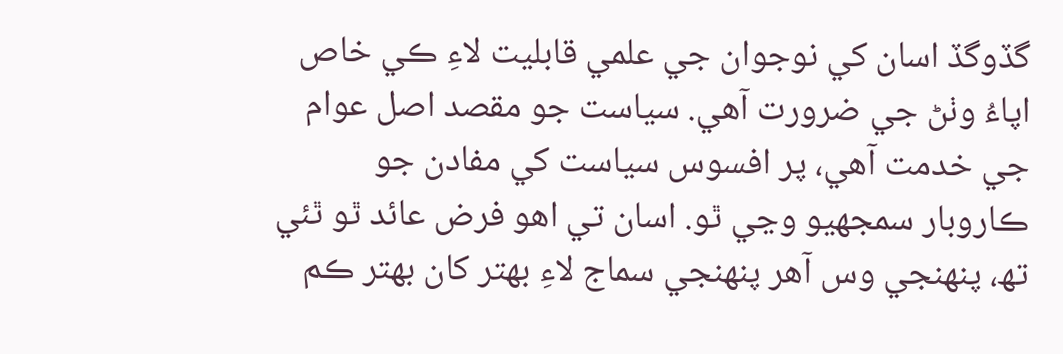گڏوگڏ اسان کي نوجوان جي علمي قابليت لاءِ ڪي خاص اپاءُ وٺڻ جي ضرورت آھي. سياست جو مقصد اصل عوام جي خدمت آهي، پر افسوس سياست کي مفادن جو ڪاروبار سمجھيو وڃي ٿو. اسان تي اھو فرض عائد ٿو ٿئي تھ، پنھنجي وس آھر پنھنجي سماج لاءِ بھتر کان بھتر ڪم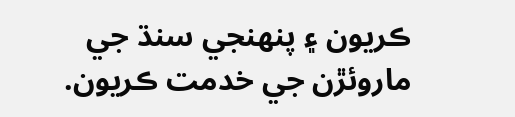ڪريون ۽ پنھنجي سنڌ جي ماروئڙن جي خدمت ڪريون.